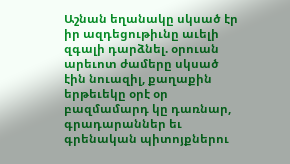Աշնան եղանակը սկսած էր իր ազդեցութիւնը աւելի զգալի դարձնել. օրուան արեւոտ ժամերը սկսած էին նուազիլ, քաղաքին երթեւեկը օրէ օր բազմամարդ կը դառնար, գրադարաններ եւ գրենական պիտոյքներու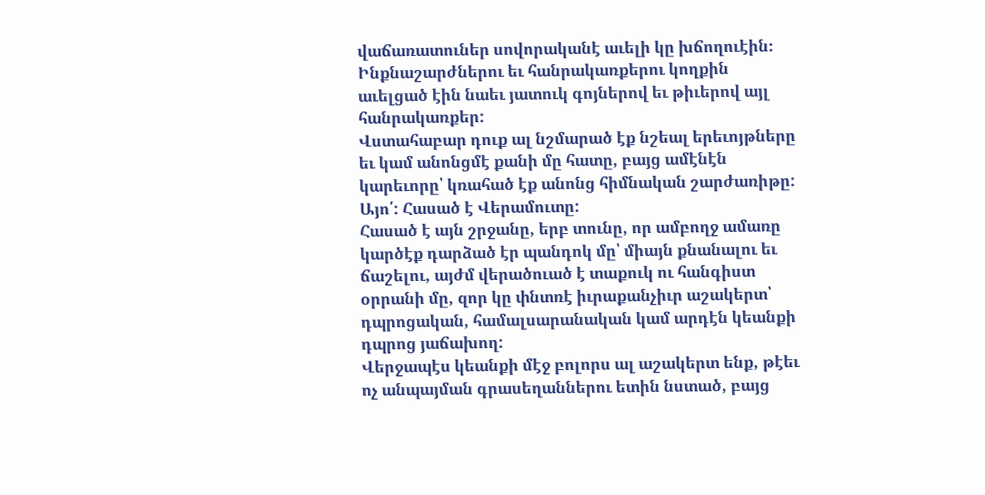վաճառատուներ սովորականէ աւելի կը խճողուէին։ Ինքնաշարժներու եւ հանրակառքերու կողքին աւելցած էին նաեւ յատուկ գոյներով եւ թիւերով այլ հանրակառքեր:
Վստահաբար դուք ալ նշմարած էք նշեալ երեւոյթները եւ կամ անոնցմէ քանի մը հատը, բայց ամէնէն կարեւորը՝ կռահած էք անոնց հիմնական շարժառիթը:
Այո՛: Հասած է Վերամուտը:
Հասած է այն շրջանը, երբ տունը, որ ամբողջ ամառը կարծէք դարձած էր պանդոկ մը՝ միայն քնանալու եւ ճաշելու, այժմ վերածուած է տաքուկ ու հանգիստ օրրանի մը, զոր կը փնտռէ իւրաքանչիւր աշակերտ՝ դպրոցական, համալսարանական կամ արդէն կեանքի դպրոց յաճախող:
Վերջապէս կեանքի մէջ բոլորս ալ աշակերտ ենք, թէեւ ոչ անպայման գրասեղաններու ետին նստած, բայց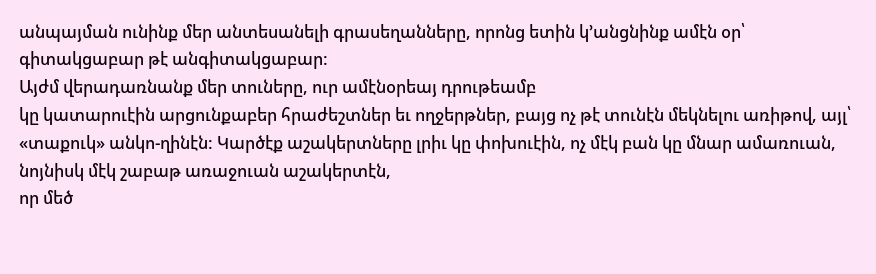անպայման ունինք մեր անտեսանելի գրասեղանները, որոնց ետին կ’անցնինք ամէն օր՝ գիտակցաբար թէ անգիտակցաբար:
Այժմ վերադառնանք մեր տուները, ուր ամէնօրեայ դրութեամբ
կը կատարուէին արցունքաբեր հրաժեշտներ եւ ողջերթներ, բայց ոչ թէ տունէն մեկնելու առիթով, այլ՝ «տաքուկ» անկո-ղինէն: Կարծէք աշակերտները լրիւ կը փոխուէին, ոչ մէկ բան կը մնար ամառուան, նոյնիսկ մէկ շաբաթ առաջուան աշակերտէն,
որ մեծ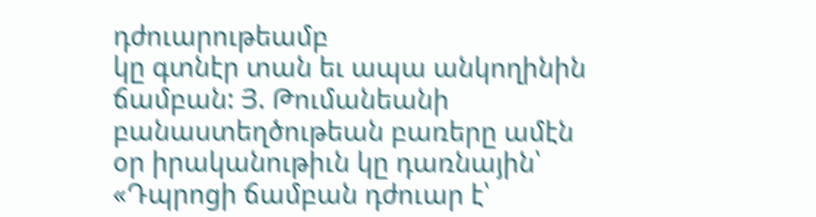դժուարութեամբ
կը գտնէր տան եւ ապա անկողինին ճամբան: Յ. Թումանեանի բանաստեղծութեան բառերը ամէն օր իրականութիւն կը դառնային՝ «Դպրոցի ճամբան դժուար է՝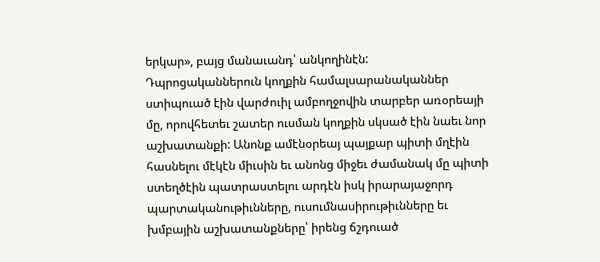երկար», բայց մանաւանդ՝ անկողինէն:
Դպրոցականներուն կողքին համալսարանականներ ստիպուած էին վարժուիլ ամբողջովին տարբեր առօրեայի մը, որովհետեւ շատեր ուսման կողքին սկսած էին նաեւ նոր աշխատանքի: Անոնք ամէնօրեայ պայքար պիտի մղէին հասնելու մէկէն միւսին եւ անոնց միջեւ ժամանակ մը պիտի ստեղծէին պատրաստելու արդէն իսկ իրարայաջորդ պարտականութիւնները, ուսումնասիրութիւնները եւ խմբային աշխատանքները՝ իրենց ճշդուած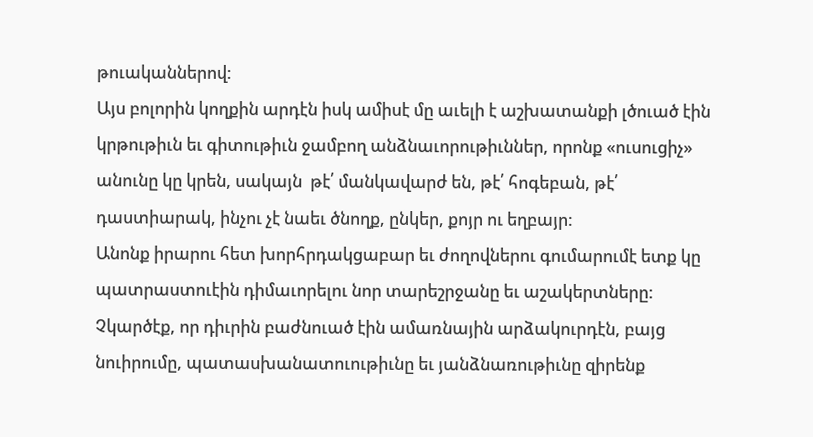թուականներով:
Այս բոլորին կողքին արդէն իսկ ամիսէ մը աւելի է աշխատանքի լծուած էին կրթութիւն եւ գիտութիւն ջամբող անձնաւորութիւններ, որոնք «ուսուցիչ» անունը կը կրեն, սակայն  թէ՛ մանկավարժ են, թէ՛ հոգեբան, թէ՛ դաստիարակ, ինչու չէ նաեւ ծնողք, ընկեր, քոյր ու եղբայր:
Անոնք իրարու հետ խորհրդակցաբար եւ ժողովներու գումարումէ ետք կը պատրաստուէին դիմաւորելու նոր տարեշրջանը եւ աշակերտները: Չկարծէք, որ դիւրին բաժնուած էին ամառնային արձակուրդէն, բայց նուիրումը, պատասխանատուութիւնը եւ յանձնառութիւնը զիրենք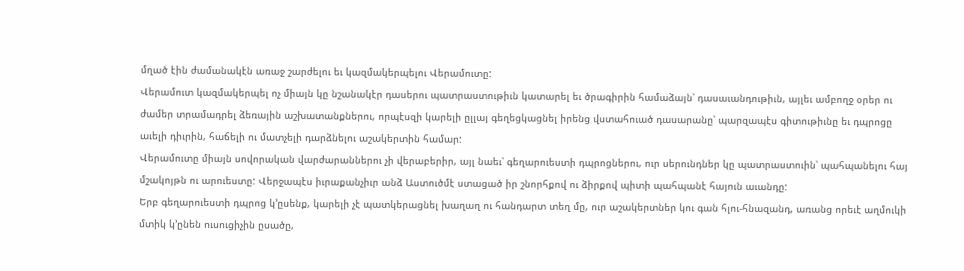մղած էին ժամանակէն առաջ շարժելու եւ կազմակերպելու Վերամուտը:
Վերամուտ կազմակերպել ոչ միայն կը նշանակէր դասերու պատրաստութիւն կատարել եւ ծրագիրին համաձայն՝ դասաւանդութիւն, այլեւ ամբողջ օրեր ու ժամեր տրամադրել ձեռային աշխատանքներու, որպէսզի կարելի ըլլայ գեղեցկացնել իրենց վստահուած դասարանը՝ պարզապէս գիտութիւնը եւ դպրոցը աւելի դիւրին, հաճելի ու մատչելի դարձնելու աշակերտին համար:
Վերամուտը միայն սովորական վարժարաններու չի վերաբերիր, այլ նաեւ՝ գեղարուեստի դպրոցներու, ուր սերունդներ կը պատրաստուին՝ պահպանելու հայ մշակոյթն ու արուեստը: Վերջապէս իւրաքանչիւր անձ Աստուծմէ ստացած իր շնորհքով ու ձիրքով պիտի պահպանէ հայուն աւանդը:
Երբ գեղարուեստի դպրոց կ’ըսենք, կարելի չէ պատկերացնել խաղաղ ու հանդարտ տեղ մը, ուր աշակերտներ կու գան հլու-հնազանդ, առանց որեւէ աղմուկի մտիկ կ’ընեն ուսուցիչին ըսածը,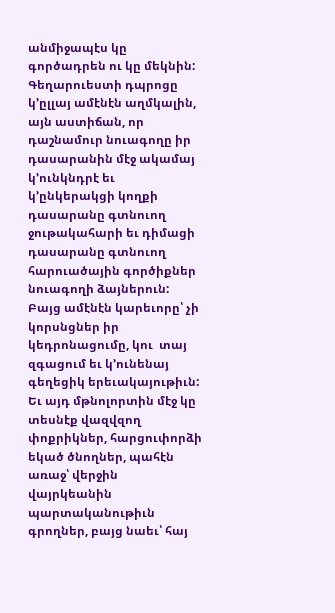անմիջապէս կը գործադրեն ու կը մեկնին: Գեղարուեստի դպրոցը կ’ըլլայ ամէնէն աղմկալին, այն աստիճան, որ դաշնամուր նուագողը իր դասարանին մէջ ակամայ  կ’ունկնդրէ եւ կ’ընկերակցի կողքի դասարանը գտնուող ջութակահարի եւ դիմացի դասարանը գտնուող հարուածային գործիքներ նուագողի ձայներուն: Բայց ամէնէն կարեւորը՝ չի կորսնցներ իր կեդրոնացումը, կու  տայ զգացում եւ կ’ունենայ գեղեցիկ երեւակայութիւն: Եւ այդ մթնոլորտին մէջ կը տեսնէք վազվզող փոքրիկներ, հարցուփորձի եկած ծնողներ, պահէն առաջ՝ վերջին վայրկեանին պարտականութիւն գրողներ, բայց նաեւ՝ հայ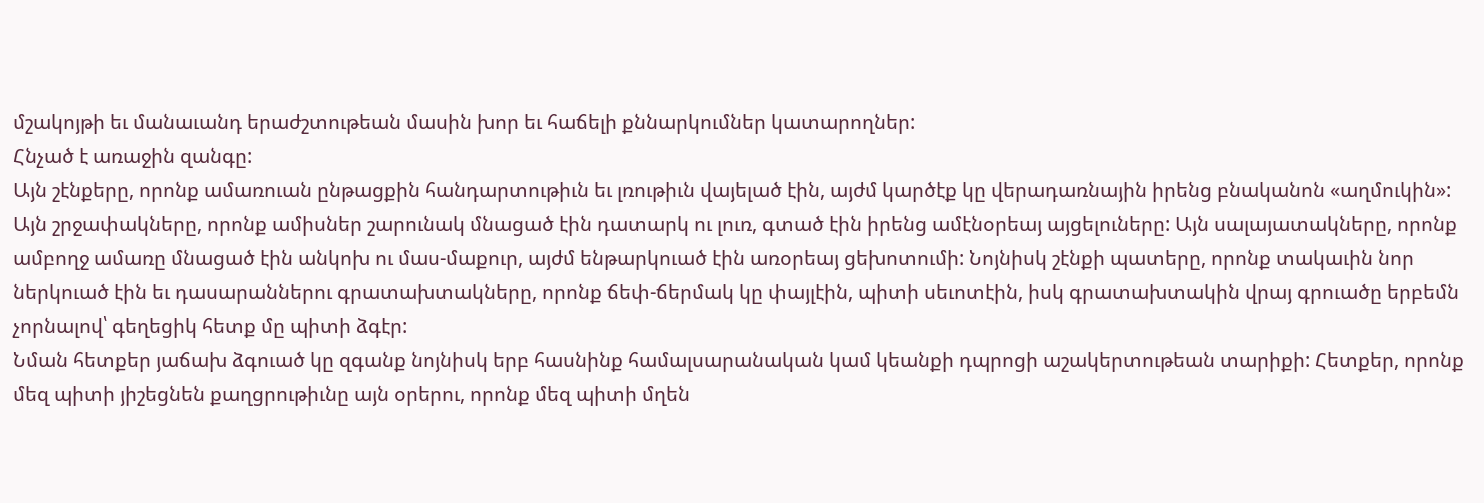մշակոյթի եւ մանաւանդ երաժշտութեան մասին խոր եւ հաճելի քննարկումներ կատարողներ:
Հնչած է առաջին զանգը:
Այն շէնքերը, որոնք ամառուան ընթացքին հանդարտութիւն եւ լռութիւն վայելած էին, այժմ կարծէք կը վերադառնային իրենց բնականոն «աղմուկին»: Այն շրջափակները, որոնք ամիսներ շարունակ մնացած էին դատարկ ու լուռ, գտած էին իրենց ամէնօրեայ այցելուները: Այն սալայատակները, որոնք ամբողջ ամառը մնացած էին անկոխ ու մաս-մաքուր, այժմ ենթարկուած էին առօրեայ ցեխոտումի: Նոյնիսկ շէնքի պատերը, որոնք տակաւին նոր ներկուած էին եւ դասարաններու գրատախտակները, որոնք ճեփ-ճերմակ կը փայլէին, պիտի սեւոտէին, իսկ գրատախտակին վրայ գրուածը երբեմն չորնալով՝ գեղեցիկ հետք մը պիտի ձգէր:
Նման հետքեր յաճախ ձգուած կը զգանք նոյնիսկ երբ հասնինք համալսարանական կամ կեանքի դպրոցի աշակերտութեան տարիքի: Հետքեր, որոնք մեզ պիտի յիշեցնեն քաղցրութիւնը այն օրերու, որոնք մեզ պիտի մղեն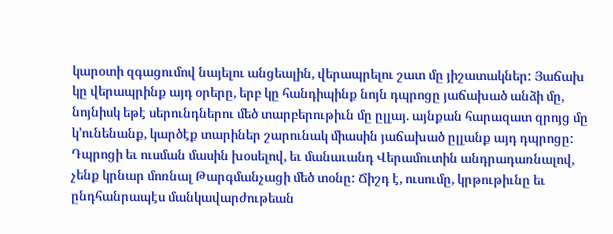կարօտի զգացումով նայելու անցեալին, վերապրելու շատ մը յիշատակներ: Յաճախ կը վերապրինք այդ օրերը, երբ կը հանդիպինք նոյն դպրոցը յաճախած անձի մը, նոյնիսկ եթէ սերունդներու մեծ տարբերութիւն մը ըլլայ. այնքան հարազատ զրոյց մը կ’ունենանք, կարծէք տարիներ շարունակ միասին յաճախած ըլլանք այդ դպրոցը:
Դպրոցի եւ ուսման մասին խօսելով, եւ մանաւանդ Վերամուտին անդրադառնալով, չենք կրնար մոռնալ Թարգմանչացի մեծ տօնը: Ճիշդ է, ուսումը, կրթութիւնը եւ ընդհանրապէս մանկավարժութեան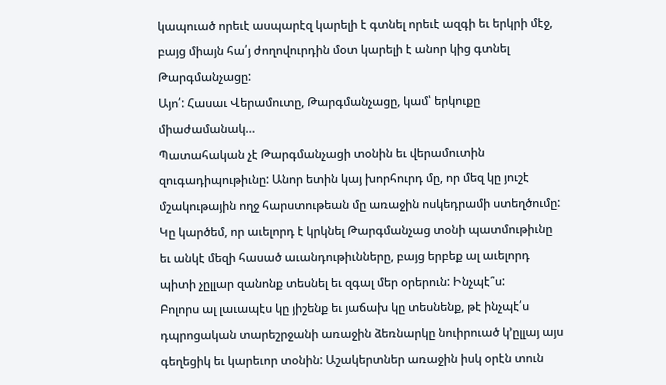կապուած որեւէ ասպարէզ կարելի է գտնել որեւէ ազգի եւ երկրի մէջ, բայց միայն հա՛յ ժողովուրդին մօտ կարելի է անոր կից գտնել Թարգմանչացը:
Այո՛: Հասաւ Վերամուտը, Թարգմանչացը, կամ՝ երկուքը միաժամանակ…
Պատահական չէ Թարգմանչացի տօնին եւ վերամուտին զուգադիպութիւնը: Անոր ետին կայ խորհուրդ մը, որ մեզ կը յուշէ մշակութային ողջ հարստութեան մը առաջին ոսկեդրամի ստեղծումը:
Կը կարծեմ, որ աւելորդ է կրկնել Թարգմանչաց տօնի պատմութիւնը եւ անկէ մեզի հասած աւանդութիւնները, բայց երբեք ալ աւելորդ պիտի չըլլար զանոնք տեսնել եւ զգալ մեր օրերուն: Ինչպէ՞ս:
Բոլորս ալ լաւապէս կը յիշենք եւ յաճախ կը տեսնենք, թէ ինչպէ՛ս դպրոցական տարեշրջանի առաջին ձեռնարկը նուիրուած կ’ըլլայ այս գեղեցիկ եւ կարեւոր տօնին: Աշակերտներ առաջին իսկ օրէն տուն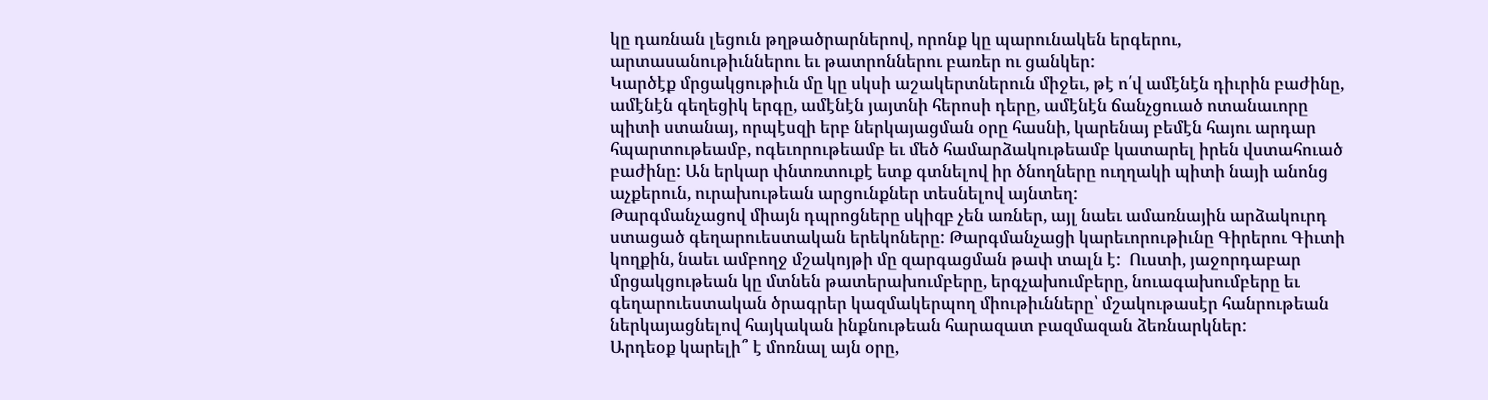կը դառնան լեցուն թղթածրարներով, որոնք կը պարունակեն երգերու, արտասանութիւններու եւ թատրոններու բառեր ու ցանկեր:
Կարծէք մրցակցութիւն մը կը սկսի աշակերտներուն միջեւ, թէ ո՛վ ամէնէն դիւրին բաժինը, ամէնէն գեղեցիկ երգը, ամէնէն յայտնի հերոսի դերը, ամէնէն ճանչցուած ոտանաւորը պիտի ստանայ, որպէսզի երբ ներկայացման օրը հասնի, կարենայ բեմէն հայու արդար հպարտութեամբ, ոգեւորութեամբ եւ մեծ համարձակութեամբ կատարել իրեն վստահուած բաժինը: Ան երկար փնտռտուքէ ետք գտնելով իր ծնողները ուղղակի պիտի նայի անոնց աչքերուն, ուրախութեան արցունքներ տեսնելով այնտեղ:
Թարգմանչացով միայն դպրոցները սկիզբ չեն առներ, այլ նաեւ ամառնային արձակուրդ ստացած գեղարուեստական երեկոները: Թարգմանչացի կարեւորութիւնը Գիրերու Գիւտի կողքին, նաեւ ամբողջ մշակոյթի մը զարգացման թափ տալն է:  Ուստի, յաջորդաբար մրցակցութեան կը մտնեն թատերախումբերը, երգչախումբերը, նուագախումբերը եւ գեղարուեստական ծրագրեր կազմակերպող միութիւնները՝ մշակութասէր հանրութեան ներկայացնելով հայկական ինքնութեան հարազատ բազմազան ձեռնարկներ:
Արդեօք կարելի՞ է մոռնալ այն օրը,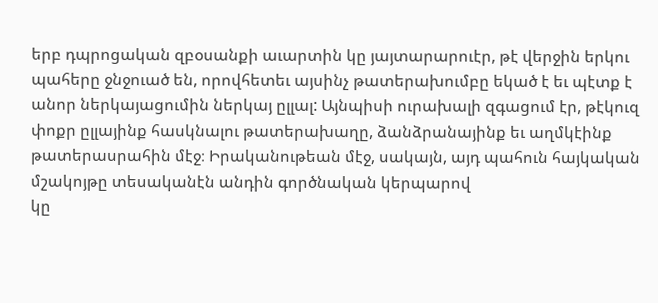երբ դպրոցական զբօսանքի աւարտին կը յայտարարուէր, թէ վերջին երկու պահերը ջնջուած են, որովհետեւ այսինչ թատերախումբը եկած է եւ պէտք է անոր ներկայացումին ներկայ ըլլալ: Այնպիսի ուրախալի զգացում էր, թէկուզ փոքր ըլլայինք հասկնալու թատերախաղը, ձանձրանայինք եւ աղմկէինք թատերասրահին մէջ։ Իրականութեան մէջ, սակայն, այդ պահուն հայկական մշակոյթը տեսականէն անդին գործնական կերպարով
կը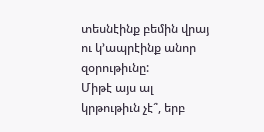տեսնէինք բեմին վրայ ու կ’ապրէինք անոր զօրութիւնը:
Միթէ այս ալ կրթութիւն չէ՞, երբ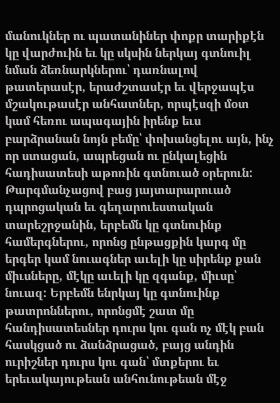մանուկներ ու պատանիներ փոքր տարիքէն կը վարժուին եւ կը սկսին ներկայ գտնուիլ նման ձեռնարկներու՝ դառնալով թատերասէր, երաժշտասէր եւ վերջապէս մշակութասէր անհատներ, որպէսզի մօտ կամ հեռու ապագային իրենք եւս բարձրանան նոյն բեմը՝ փոխանցելու այն, ինչ որ ստացան, ապրեցան ու ընկալեցին հադիսատեսի աթոռին գտնուած օրերուն:
Թարգմանչացով բաց յայտարարուած դպրոցական եւ գեղարուեստական տարեշրջանին, երբեմն կը գտնուինք համերգներու, որոնց ընթացքին կարգ մը երգեր կամ նուագներ աւելի կը սիրենք քան միւսները, մէկը աւելի կը զգանք, միւսը՝ նուազ: Երբեմն ենրկայ կը գտնուինք թատրոններու, որոնցմէ շատ մը հանդիսատեսներ դուրս կու գան ոչ մէկ բան հասկցած ու ձանձրացած, բայց անդին ուրիշներ դուրս կու գան՝ մտքերու եւ երեւակայութեան անհունութեան մէջ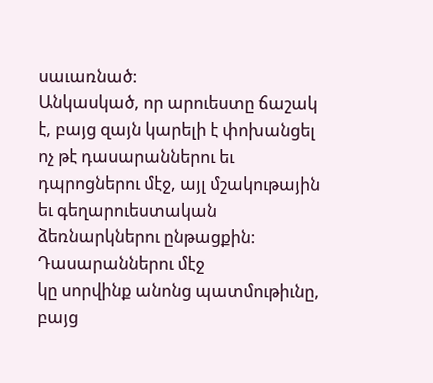սաւառնած:
Անկասկած, որ արուեստը ճաշակ է, բայց զայն կարելի է փոխանցել ոչ թէ դասարաններու եւ դպրոցներու մէջ, այլ մշակութային եւ գեղարուեստական ձեռնարկներու ընթացքին: Դասարաններու մէջ
կը սորվինք անոնց պատմութիւնը, բայց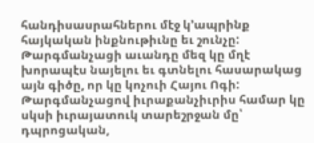հանդիսասրահներու մէջ կ’ապրինք հայկական ինքնութիւնը եւ շունչը:
Թարգմանչացի աւանդը մեզ կը մղէ խորապէս նայելու եւ գտնելու հասարակաց այն գիծը, որ կը կոչուի Հայու Ոգի: Թարգմանչացով իւրաքանչիւրիս համար կը սկսի իւրայատուկ տարեշրջան մը՝ դպրոցական,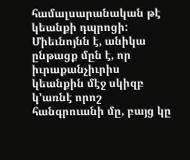համալսարանական թէ կեանքի դպրոցի: Միեւնոյնն է, անիկա ընթացք մըն է, որ իւրաքանչիւրիս կեանքին մէջ սկիզբ կ’առնէ որոշ հանգրուանի մը, բայց կը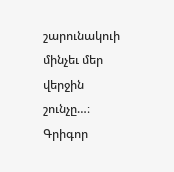շարունակուի մինչեւ մեր վերջին շունչը…։
Գրիգոր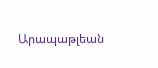Արապաթլեան